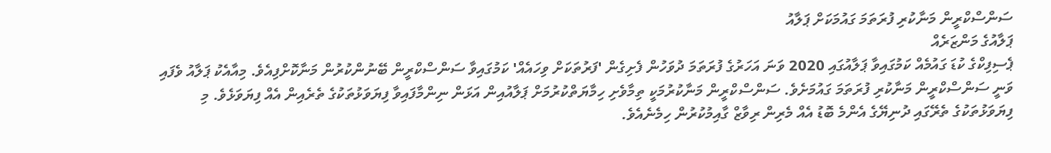ސަންސްކްރީން މަނާކުރި ފުރަތަމަ ގައުމަކަށް ޕަލާއު
ޕަލާއުގެ މަންޒަރެއް
ޕެސިފިކްގެ ކުޑަ ގައުމެއް ކަމުގައިވާ ޕަލާއުގައި 2020 ވަނަ އަހަރުގެ ފުރަތަމަ ދުވަހުން ފެށިގެން 'ފަރުތަކަށް ވިހައެއް' ކަމުގައިވާ ސަންސްކްރީން ބޭނުންކުރުން މަނާކޮށްފިއެވެ. މިއާއެކު ޕަލާއު ވެފައި ވަނީ ސަންސްކްރީން މަނާކުރި ފުރަތަމަ ގައުމަށެވެ. ސަންސްކްރީން މަނާކުރުމަކީ ތިމާވެށި ހިމާޔަތްކުރުމަށް ޕަލާއުއިން އަޅަން ނިންމާފައިވާ ފިޔަވަޅުތަކުގެ ތެރެއިން އެއް ފިޔަވަޅެވެ. މި ފިޔަވަޅުތަކުގެ ތެރޭގައި ދުނިޔޭގެ އެންމެ ބޮޑު އެއް މެރިން ރިވާޒް ގާއިމުކުރުން ހިމެނެއެވެ.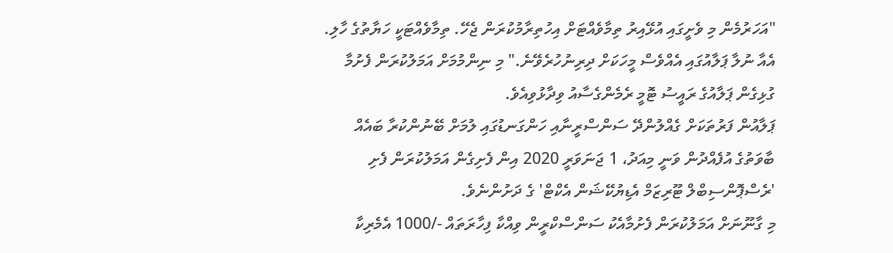"އަހަރުމެން މި ވެށީގައި އުޅޭއިރު ތިމާވެއްޓަށް އިހުތިރާމުކުރަން ޖެހޭ. ތިމާވެއްޓަކީ ހަޔާތުގެ ހާލި. އެއާ ނުލާ ޕަލާއުގައި އެއްވެސް މީހަކަށް ދިރިނުހުރެވޭނެ." މި ނިންމުމަށް އަމަލުކުރަން ފެށުމާ ގުޅިގެން ޕަލާއުގެ ރައީސު ޓޮމީ ރެމެންގެސާއު ވިދާޅުވިއެވެ.
ޕަލާއުން ފަރުތަކަށް ގެއްލުންދޭ ސަންސްރީނާއި ހަންގަނޑުގައި ލުމަށް ބޭނުންކުރާ ބައެއް ބާވަތުގެ އުފެއްދުން ވަނީ މިއަދު، 1 ޖަނަވަރީ 2020 އިން ފެށިގެން އަމަލުކުރަން ފެށި 'ރެސްޕޮންސިބްލް ޓޫރިޒަމް އެޑިޔުކޭޝަން އެކްޓް' ގެ ދަށުންނެވެ.
މި ގާނޫނަށް އަމަލުކުރަން ފެށުމާއެކު ސަންސްކްރީން ވިއްކާ ފިހާރަތައް -/1000 އެމެރިކާ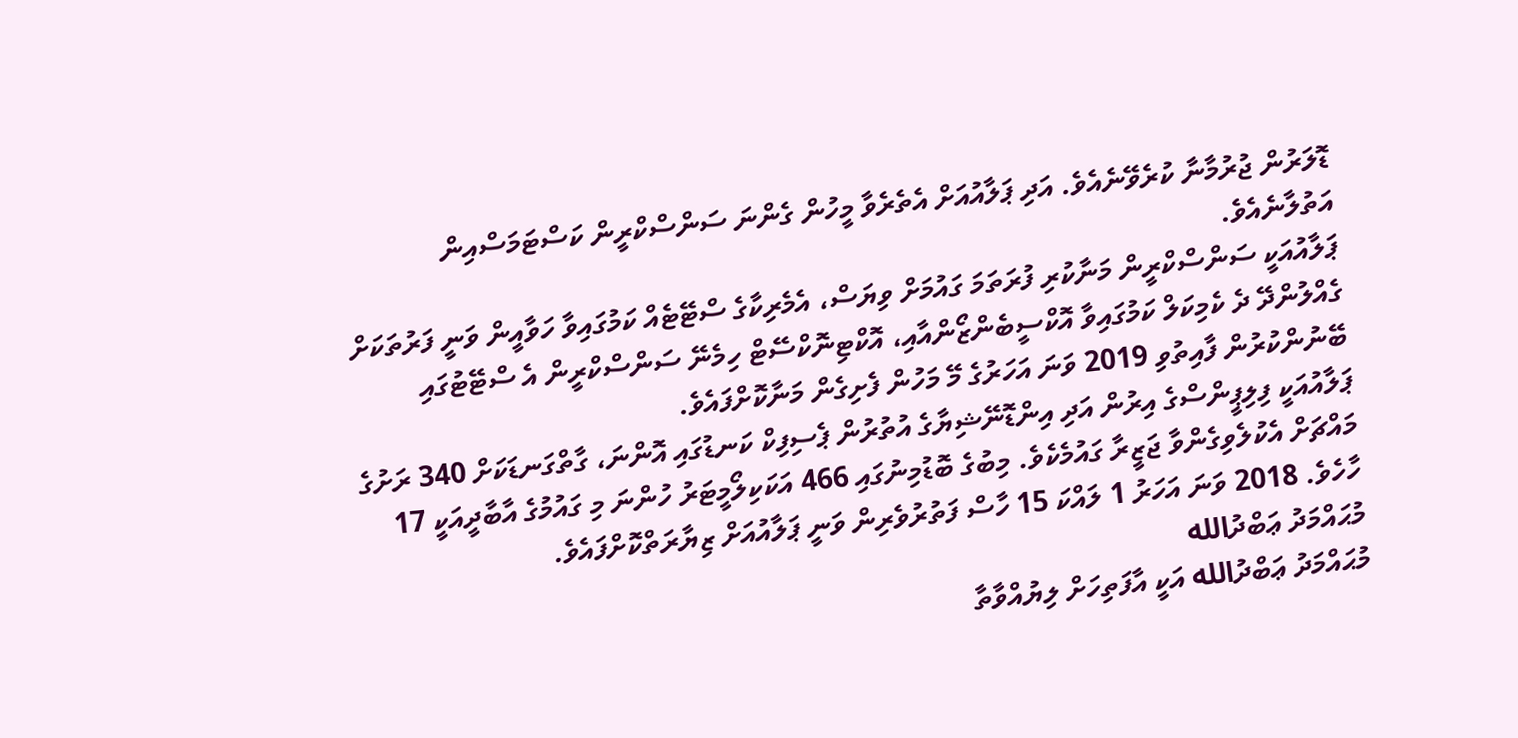ޑޮލަރުން ޖުރުމާނާ ކުރެވޭނެއެވެ. އަދި ޕަލާއުއަށް އެތެރެވާ މީހުން ގެންނަ ސަންސްކްރީން ކަސްޓަމަސްއިން އަތުލާނެއެވެ.
ޕަލާއުއަކީ ސަންސްކްރީން މަނާކުރި ފުރަތަމަ ގައުމަށް ވިޔަސް، އެމެރިކާގެ ސްޓޭޓެއް ކަމުގައިވާ ހަވާއީން ވަނީ ފަރުތަކަށް ގެއްލުންދޭ ދެ ކެމިކަލް ކަމުގައިވާ އޮކްސީބެންޒޯންއާއި، އޮކްޓިނޮކްސޭޓް ހިމެނޭ ސަންސްކްރީން އެ ސްޓޭޓުގައި ބޭނުންކުރުން ފާއިތުވި 2019 ވަނަ އަހަރުގެ މޭ މަހުން ފެށިގެން މަނާކޮށްފައެވެ.
ޕަލާއުއަކީ ފިލިޕީންސްގެ އިރުން އަދި އިންޑޮނޭޝިޔާގެ އުތުރުން ޕެސިފިކް ކަނޑުގައި އޮންނަ، ގާތްގަނޑަކަށް 340 ރަށުގެ މައްޗަށް އެކުލެވިގެންވާ ޖަޒީރާ ގައުމެކެވެ. މިބުގެ ބޮޑުމިނުގައި 466 އަކަކިލޯމީޓަރު ހުންނަ މި ގައުމުގެ އާބާދީއަކީ 17 ހާހެވެ. 2018 ވަނަ އަހަރު 1 ލައްކަ 15 ހާސް ފަތުރުވެރިން ވަނީ ޕަލާއުއަށް ޒިޔާރަތްކޮށްފައެވެ.
މުޙައްމަދު ޢަބްދުالله
މުޙައްމަދު ޢަބްދުالله އަކީ އާފަތިހަށް ލިޔުއްވާތާ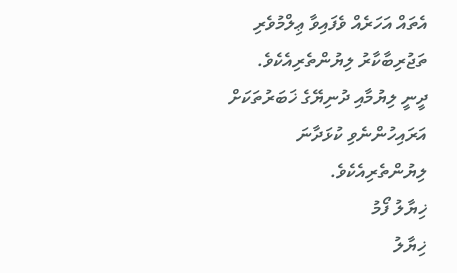އެތައް އަހަރެއް ވެފައިވާ ޢިލްމުވެރި ތަޖުރިބާކާރު ލިޔުންތެރިއެކެވެ. ދީނީ ލިޔުމާއި ދުނިޔޭގެ ޚަބަރުތަކަށް އަރައިހުންނެވި ކުޅަދާނަ ލިޔުންތެރިއެކެވެ.
ޚިޔާލު ފޯމު
ޚިޔާލު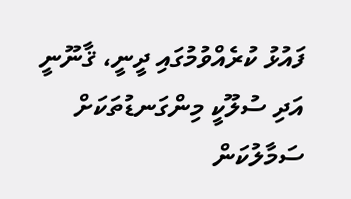ފައުޅު ކުރެއްވުމުގައި ދީނީ، ޤާނޫނީ އަދި ސުލޫކީ މިންގަނޑުތަކަށް ސަމާލުކަން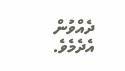ދެއްވުން އެދެމެވެ.